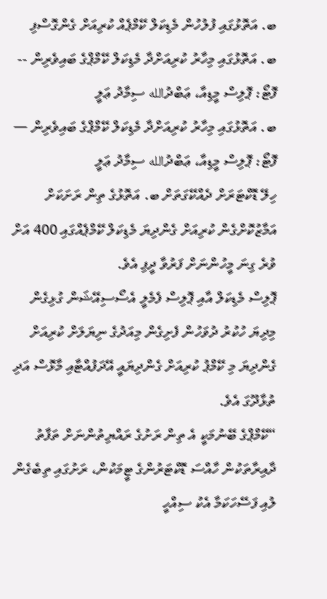ބ. އަތޮޅުގައި ފުލުހުން މެޑިކަލް ކޭމްޕެއް ކުރިއަށް ގެންގޮސްފި
ބ. އަތޮޅުގައި މިހާރު ކުރިއަށްދާ މެޑިކަލް ކޭމްޕްގެ ބައިވެރިން -- ފޮޓޯ: ޕޮލިސް މީޑިއާ، ޢަބްދުالله ސިމާދު ޢަލީ
ބ. އަތޮޅުގައި މިހާރު ކުރިއަށްދާ މެޑިކަލް ކޭމްޕްގެ ބައިވެރިން — ފޮޓޯ: ޕޮލިސް މީޑިއާ، ޢަބްދުالله ސިމާދު ޢަލީ
ހިލޭ ޑޮކްޓަރަށް ދެއްކޭގަތަށް ބ. އަތޮޅުގެ ތިން ރަށަކަށް އަމާޒުކޮށްގެން ކުރިއަށް ގެންދިޔަ މެޑިކަލް ކޭމްޕެއްގައި 400 އަށް ވުރެ ގިނަ މީހުންނަށް ފަރުވާ ދީފި އެވެ.
ޕޮލިސް މެޑިކަލް އާއި ޕޮލިސް ފެމެލީ އެސޯސިއޭޝަން ގުޅިގެން މިދިޔަ ހުކުރު ދުވަހުން ފެށިގެން މިއަދުގެ ނިޔަލަށް ކުރިއަށް ގެންދިޔަ މި ކޭމްޕު ކުރިއަށް ގެންދިޔައީ އޭދަފުއްޓާއި މާޅޮސް އަދި ތުޅާދޫގަ އެވެ.
“ކޭމްޕްގެ ބޭނުމަކީ އެ ތިން ރަށުގެ ރައްޔިތުންނަށް ތަފާތު ދާއިރާތަކުން ހާއްސަ ޑޮކްޓަރުންގެ ޓީމަކުން، ރަށުގައި ތިބެގެން ލުއި ފަސޭހަކަމާ އެކު ސިއްހީ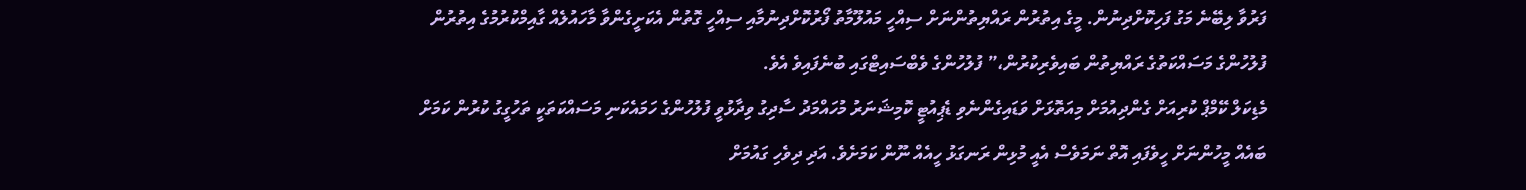ފަރުވާ ލިބޭނެ މަގު ފަހިކޮށްދިނުން. މީގެ އިތުރުން ރައްޔިތުންނަށް ސިއްހީ މައުލޫމާތު ފޯރުކޮށްދިނުމާއި ސިއްހީ ގޮތުން އެކަށީގެންވާ މާހައުލެއް ގާއިމްކުރުމުގެ އިތުރުން ފުލުހުންގެ މަސައްކަތުގެ ރައްޔިތުން ބައިވެރިކުރުން،” ފުލުހުންގެ ވެބްސައިޓްގައި ބުނެފައިވެ އެވެ.
މެޑިކަލް ކޭމްޕް ކުރިއަށް ގެންދިއުމަށް މިއަތޮޅަށް ވަޑައިގެންނެވި ޑެޕިއުޓީ ކޮމިޝަނަރު މުހައްމަދު ސާދިގު ވިދާޅުވީ ފުލުހުންގެ ހަމައެކަނި މަސައްކަތަކީ ތަހުގީގު ކުރުން ކަމަށް ބައެއް މީހުންނަށް ހީވެފައި އޮތް ނަމަވެސް އެއީ މުޅިން ރަނގަޅު ހީއެއް ނޫން ކަމަށެވެ. އަދި ދިވެހި ގައުމަށް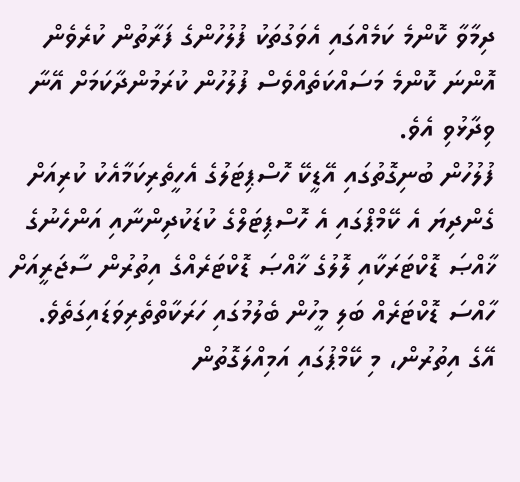ދިމާވާ ކޮންމެ ކަމެއްގައި އެވަގުތަކު ފުލުހުންގެ ފަރާތުން ކުރެވެން އޮންނަ ކޮންމެ މަސައްކަތެއްވެސް ފުލުހުން ކުރަމުންދާކަމަށް އޭނާ ވިދާޅުވި އެވެ.
ފުލުހުން ބުނިގޮތުގައި އޭޑީކޭ ހޮސްޕިޓަލުގެ އެހީތެރިކަމާއެކު ކުރިއަށް ގެންދިޔަ އެ ކޭމްޕްގައި އެ ހޮސްޕިޓަލްގެ ކުޑަކުދިންނާއި އަންހެނުގެ ޚާއްޞަ ޑޮކްޓަރަކާއި ލޮލުގެ ޚާއްޞަ ޑޮކްޓަރެއްގެ އިތުރުން ސާޖަރީއަށް ހާއްސަ ޑޮކްޓަރެއް ބަލި މީހުން ބެލުމުގައި ހަރަކާތްތެރިވަޑައިގަތެވެ.
އޭގެ އިތުރުން، މި ކޭމްޕުގައި އަމިއްލަގޮތުން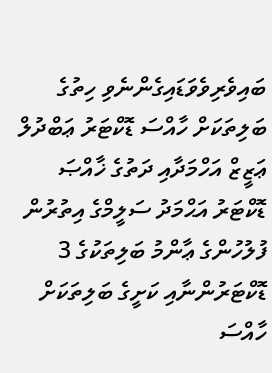ބައިވެރިވެވަޑައިގެންނެވި ހިތުގެ ބަލިތަކަށް ހާއްސަ ޑޮކްޓަރު ޢަބްދުލް ޢަޒީޒް އަހްމަދާއި ދަތުގެ ޚާއްޞަ ޑޮކްޓަރު އަޙްމަދު ސަލީމްގެ އިތުރުން ފުލުހުންގެ ޢާންމު ބަލިތަކުގެ 3 ޑޮކްޓަރުންނާއި ކަށީގެ ބަލިތަކަށް ހާއްސަ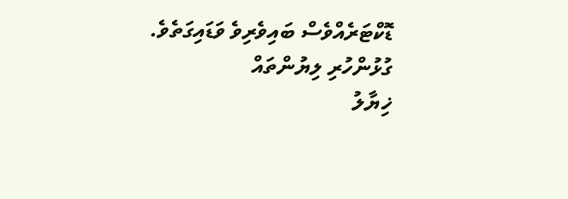ޑޮކްޓަރެއްވެސް ބައިވެރިވެ ވަޑައިގަތެވެ.
ގުޅުންހުރި ލިޔުންތައް
ޚިޔާލު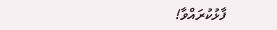ފާޅުކުރައްވާ!